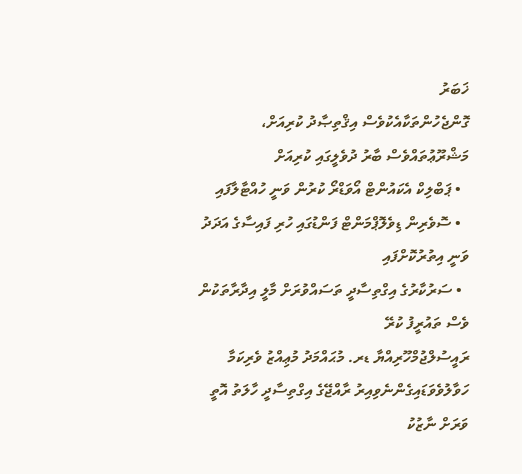ޚަބަރު
ގޮންޖެހުންތަކާއެކުވެސް އިޤްތިޞާދު ކުރިއަށް، މަޝްރޫޢުތައްވެސް ބާރު ދުވެލީގައި ކުރިއަށް
  • ޕަބްލިކް އެކައުންޓް އޯވަޑްރޯ ކުރުން ވަނީ ހުއްޓާލާފައި
  • ސޮވެރިން ޑިވެލޮޕްމަންޓް ފަންޑުގައި ހުރި ފައިސާގެ އަދަދު ވަނީ އިތުރުކޮށްފައި
  • ސަރުކާރުގެ އިގްތިސާދީ ތަސައްވުރަށް މާލީ އިދާރާތަކުން ވެސް ތައުރީފު ކުރޭ
ރައީސުލްޖުމްހޫރިއްޔާ ޑރ. މުޙައްމަދު މުޢިއްޒު ވެރިކަމާ ހަވާލުވެވަޑައިގެންނެވިއިރު ރާއްޖޭގެ އިގްތިސާދީ ހާލަތު އޮތީ ވަރަށް ނާޒުކު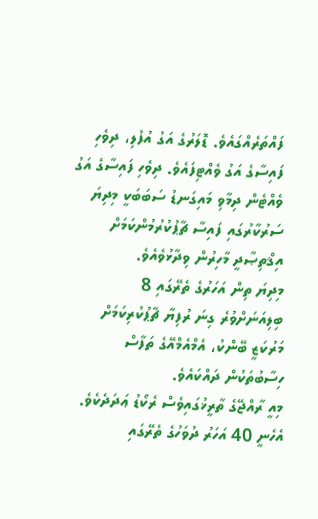ފައްތަރެއްގައެވެ. ޑޮލަރުގެ އަގު އުފުލި، ދިވެހި ފައިސާގެ އަގު ވެއްޓިފައެވެ. ދިވެހި ފައިސާގެ އަގު ވެއްޓެން ދިމާވި މައިގަނޑު ސަބަބަކީ މިދިޔަ ސަރުކާރުގައި ފައިސާ ޗާޕުކުރުމުންކަމަށް އިޤްތިޞާދީ މާހިރުން ވިދާޅުވެއެވެ.
މިދިޔަ ތިން އަހަރުގެ ތެރޭގައި 8 ބިލިއަނަށްވުރެ ގިނަ ރުފިޔާ ޗާޕުކުރިކަމަށް މަރުކަޒީ ބޭންކު، އެމްއެމްއޭގެ ތަފާސް ހިސާބުތަކުން ދައްކައެވެ.
މިއީ ރާއްޖޭގެ ތާރީޚުގައިވެސް ރެކޯޑު ޢަދަދެކެވެ. އެހެނީ 40 އަހަރު ދުވަހުގެ ތެރޭގައި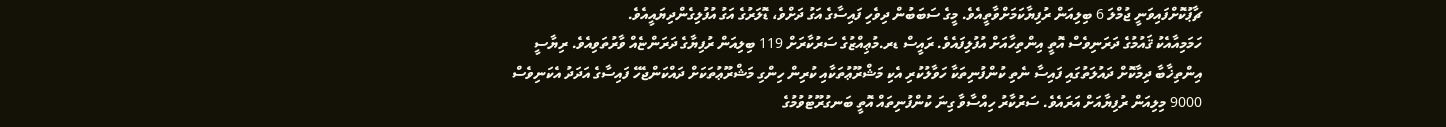ޗާޕުކޮށްފައިވަނީ ޖުމްލަ 6 ބިލިއަން ރުފިޔާކަމަށްވާތީއެވެ. މީގެ ސަބަބުން ދިވެހި ފައިސާގެ އަގު ދަށްވެ، ޑޮލަރުގެ އަގު އުފުލިގެންދިޔައީއެވެ.
ހަމަމިއާއެކު ޤައުމުގެ ދަރަނިވެސް އޮތީ އިންތިހާއަށް އުފުލިފައެވެ. ރައީސް ޑރ.މުޢިއްޒުގެ ސަރުކާރަށް 119 ބިލިއަން ރުފިޔާގެ ދަރަންޏެއް ވާރުތަވިއެވެ. ރިޔާސީ އިންތިޚާބާ ދިމާކޮށް ދައުލަތުގައި ފައިސާ ނެތި ކުންފުނިތަކާ ހަވާލުކުރި އެކި މަޝްރޫޢުތަކާއި ކުރިން ހިންގި މަޝްރޫޢުތަކަށް ދައްކަންޖެހޭ ފައިސާގެ އަދަދު އެކަނިވެސް 9000 މިލިއަން ރުފިޔާއަށް އަރައެވެ. ސަރުކާރު ހިއްސާވާ ގިނަ ކުންފުނިތައް އޮތީ ބަނގުރޫޓުވުމުގެ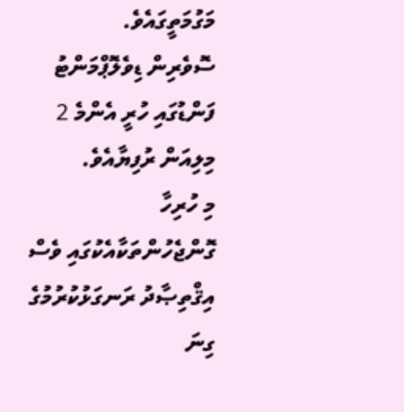މަގުމަތީގައެވެ.
ސޮވެރިން ޑިވެލޮޕްމަންޓު ފަންޑުގައި ހުރީ އެންމެ 2 މިލިއަން ރުފިޔާއެވެ.
މި ހުރިހާ ގޮންޖެހުންތަކާއެކުގައި ވެސް އިޤްތިޞާދު ރަނގަޅުކުރުމުގެ ގިނަ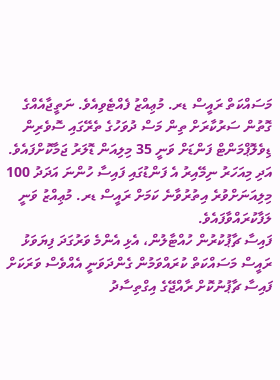މަސައްކަތް ރައީސް ޑރ. މުޢިއްޒު ފެއްޓެވިއެވެ. ނަތީޖާއެއްގެ ގޮތުން ސަރުކާރަށް ތިން މަސް ދުވަހުގެ ތެރޭގައި ސޮވެރިން ޑިވެލޮޕްމަންޓް ފަންޑަށް ވަނީ 35 މިލިއަން ޑޮލަރު ޖަމާކޮށްފައެވެ. އަދި މިއަހަރު ނިމޭއިރު އެ ފަންޑުގައި ފައިސާ ހުންނަ އަދަދު 100 މިލިއަނަށްވުރެ އިތުރުވާނެ ކަމަށް ރައީސް ޑރ. މުޢިއްޒު ވަނީ ލަފާކުރައްވާފައެވެ.
ފައިސާ ޗާޕުކުރުން ހުއްޓާލުން، އެޅި އެންމެ ވަރުގަދަ ފިޔަވަޅު
ރައީސް މަސައްކަތް ކުރައްވަމުން ގެންދަވަނީ އެއްވެސް ވަރަކަށް ފައިސާ ޗާޕުނުކޮށް ރާއްޖޭގެ އިގްތިސާދު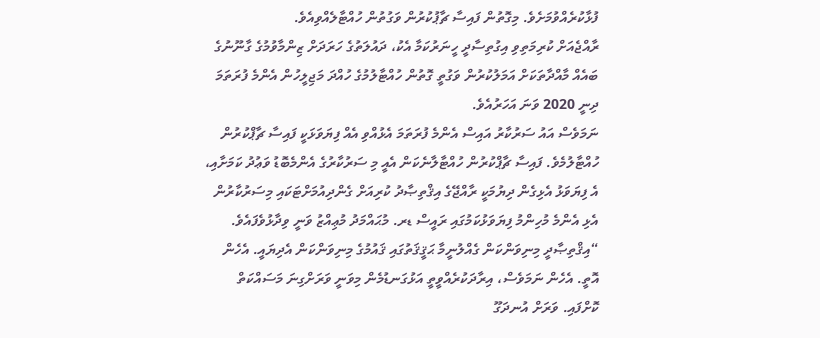ފުޅާކުރެއްވުމަށެވެ. މިގޮތުން ފައިސާ ޗާޕުކުރުން ވަގުތުން ހުއްޓާލެއްވިއެވެ.
ރާއްޖެއަށް ކުރިމަތިވި އިގުތިސާދީ ހީނަރުކަމާ އެކު، ދައުލަތުގެ ހަރަދަށް ޒިންމާވުމުގެ ގާނޫނުގެ ބައެއް މާއްދާތަކަށް އަމަލުކުރުން ވަގުތީ ގޮތުން ހުއްޓާލުމުގެ ހުއްދަ މަޖިލީހުން އެންމެ ފުރަތަމަ ދިނީ 2020 ވަނަ އަހަރުއެވެ.
ނަމަވެސް އައު ސަރުކާރު އައިސް އެންމެ ފުރަތަމަ އެޅުއްވި އެއް ފިޔަވަޅަކީ ފައިސާ ޗާޕްކުރުން ހުއްޓާލުމެވެ. ފައިސާ ޗާޕްކުރުން ހުއްޓާލާނެކަން އެއީ މި ސަރުކާރުގެ އެންމެބޮޑު ވަޢުދު ކަމަށާއި، އެ ފިޔަވަޅު އެޅިގެން ދިޔުމަކީ ރާއްޖޭގެ އިޤްތިޞާދު ކުރިއަށް ގެންދިއުމަށްޓަކައި މިސަރުކާރުން އެޅި އެންމެ މުހިންމު ފިޔަވަޅުކަމުގައި ރައީސް ޑރ. މުޙައްމަދު މުޢިއްޒު ވަނީ ވިދާޅުވެފައެވެ.
“އިޤްތިޞާދީ މިނިވަންކަން ގެއްލުނީމާ ޙަޤީޤަތުގައި ޤައުމުގެ މިނިވަންކަން އެދިޔައީ. އެހެން އޮތީ. އެހެން ނަމަވެސް، އިރާދަކުރެއްވީތީ އަޅުގަނޑުމެން މިވަނީ ވަރަށްގިނަ މަސައްކަތް ކޮށްފައި. ވަރަށް އުނދަގޫ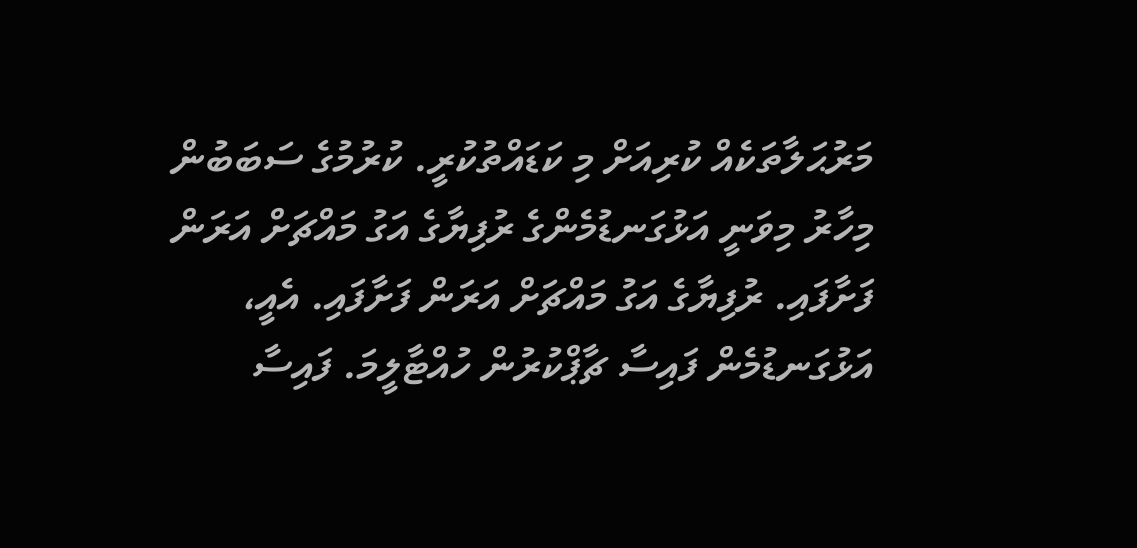މަރުޙަލާތަކެއް ކުރިއަށް މި ކަޑައްތުކުރީ. ކުރުމުގެ ސަބަބުން މިހާރު މިވަނީ އަޅުގަނޑުމެންގެ ރުފިޔާގެ އަގު މައްޗަށް އަރަން ފަށާފައި. ރުފިޔާގެ އަގު މައްޗަށް އަރަން ފަށާފައި. އެއީ، އަޅުގަނޑުމެން ފައިސާ ޗާޕްކުރުން ހުއްޓާލީމަ. ފައިސާ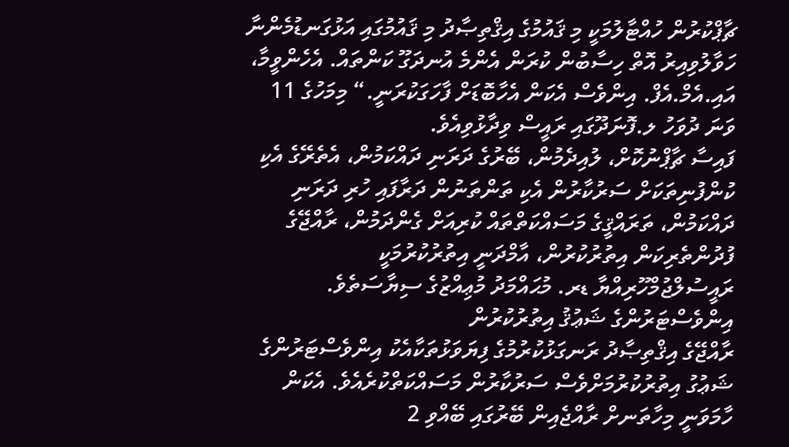ޗާޕްކުރުން ހުއްޓާލުމަކީ މި ޤައުމުގެ އިޤްތިޞާދު މި ޤައުމުގައި އަޅުގަނޑުމެންނާ ހަވާލުވިއިރު އޮތް ހިސާބުން ކުރަން އެންމެ އުނދަގޫ ކަންތައް. އެހެންވީމާ، އައި.އެމް.އެފް. އިންވެސް އެކަން އެހާބޮޑަށް ފާހަގަކުރަނީ.“ މިމަހުގެ 11 ވަނަ ދުވަހު ލ.ފޮނަދޫގައި ރައީސް ވިދާޅުވިއެވެ.
ފައިސާ ޗާޕްނުކޮށް، ލުއިދެމުން، ބޭރުގެ ދަރަނި ދައްކަމުން، އެތެރޭގެ އެކި ކުންފުނިތަކަށް ސަރުކާރުން އެކި ތަންތަނުން ދަރާފައި ހުރި ދަރަނި ދައްކަމުން، ތަރައްޤީގެ މަސައްކަތްތައް ކުރިއަށް ގެންދަމުން، ރާއްޖޭގެ ފުދުންތެރިކަން އިތުރުކުރުން، އާމްދަނީ އިތުރުކުރުމަކީ ރައީސުލްޖުމްހޫރިއްޔާ ޑރ. މުޙައްމަދު މުޢިއްޒުގެ ސިޔާސަތެވެ.
އިންވެސްޓަރުންގެ ޝަޢުޤު އިތުރުކުރުން
ރާއްޖޭގެ އިޤްތިޞާދު ރަނގަޅުކުރުމުގެ ފިޔަވަޅުތަކާއެކު އިންވެސްޓަރުންގެ ޝަޢުގު އިތުރުކުރުމަށްވެސް ސަރުކާރުން މަސައްކަތްކުރެއެވެ. އެކަން ހާމަވަނީ މިހާތަނށް ރާއްޖެއިން ބޭރުގައި ބޭއްވި 2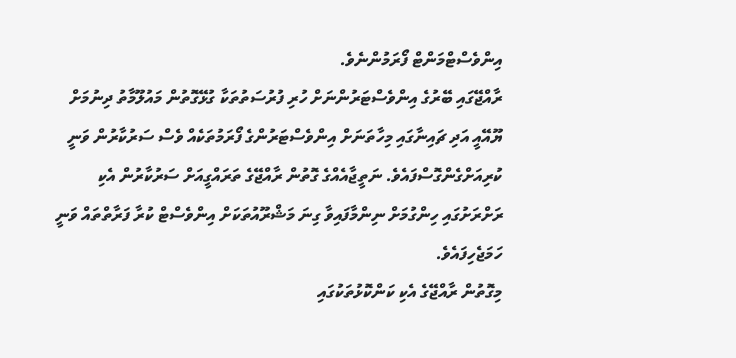އިންވެސްޓްމަންޓް ފޯރަމުންނެވެ.
ރާއްޖޭގައި ބޭރުގެ އިންވެސްޓަރުންނަށް ހުރި ފުރުސަތުތަކާ ގުޅޭގޮތުން މައުލޫމާތު ދިނުމަށް ޔޫއޭއީ އަދި ޗައިނާގައި މިހާތަނަށް އިންވެސްޓަރުންގެ ފޯރަމުތަކެއް ވެސް ސަރުކާރުން ވަނީ ކުރިއަށްގެންގޮސްފައެވެ. ނަތީޖާއެއްގެ ގޮތުން ރާއްޖޭގެ ތަރައްގީއަށް ސަރުކާރުން އެކި ރަށްރަށުގައި ހިންގުމަށް ނިންމާފައިވާ ގިނަ މަޝްރޫއުތަކަށް އިންވެސްޓް ކުރާ ފަރާތްތައް ވަނީ ހަމަޖެހިފައެވެ.
މިގޮތުން ރާއްޖޭގެ އެކި ކަންކޮޅުތަކުގައި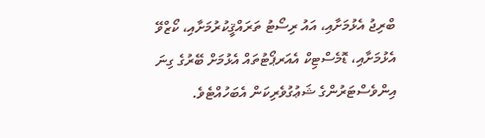ބްރިޖު އެޅުމަށާއި، އައު ރިސޯޓު ތަރައްޤީކުރުމަށާއި، ކޯޒްވޭ އެޅުމަށާއި، ޑޮމެސްޓިކް އެއަރޕޯޓުތައް އެޅުމަށް ބޭރުގެ ގިނަ އިންވެސްޓަރުންގެ ޝަޢުގުވެރިކަން އެބަހުއްޓެވެ.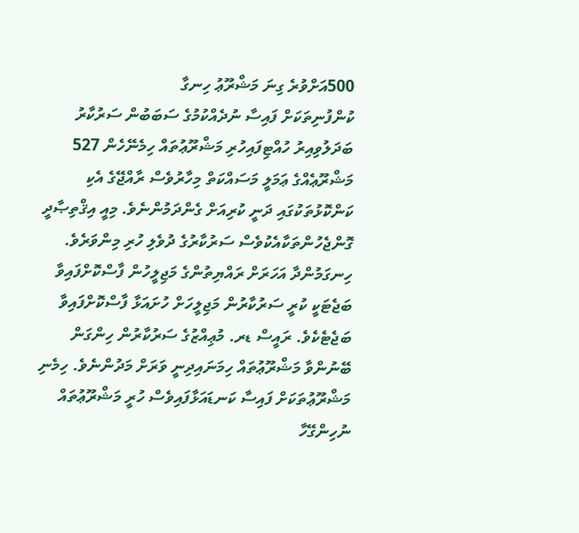500އަށްވުރެ ގިނަ މަޝްރޫޢު ހިނގާ
ކުންފުނިތަކަށް ފައިސާ ނުދެއްކުމުގެ ސަބަބުން ސަރުކާރު ބަދަލުވިއިރު ހުއްޓިފައިހުރި މަޝްރޫޢުތައް ހިމެނޭހެން 527 މަޝްރޫޢެއްގެ ޢަމަލީ މަސައްކަތް މިހާރުވެސް ރާއްޖޭގެ އެކި ކަންކޮޅުތަކުގައި ދަނީ ކުރިއަށް ގެންދަމުންނެވެ. މިއީ އިޤްތިޞާދީ ގޮންޖެހުންތަކާއެކުވެސް ސަރުކާރުގެ ދުވެލި ހުރި މިންވަރެވެ.
ހިނގަމުންދާ އަހަރަށް ރައްޔިތުންގެ މަޖިލީހުން ފާސްކޮށްފައިވާ ބަޖެޓަކީ ކުރީ ސަރުކާރުން މަޖިލީހަށް ހުށައަޅާ ފާސްކޮށްފައިވާ ބަޖެޓެކެވެ. ރައީސް ޑރ. މުޢިއްޒުގެ ސަރުކާރުން ހިންގަން ބޭނުންވާ މަޝްރޫޢުތައް ހިމަނައިދިނީ ވަރަށް މަދުންނެވެ. ހިމެނި މަޝްރޫޢުތަކަށް ފައިސާ ކަނޑައަޅާފައިވެސް ހުރީ މަޝްރޫޢުތައް ނުހިންގޭހާ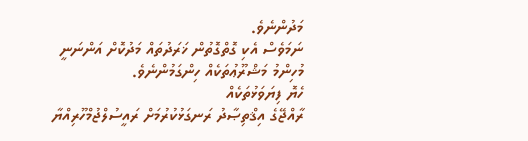މަދުންނެވެ.
ނަމަވެސް އެކި ގޮތްގޮތުން ޚަރަދުތައް މަދުކޮށް އަންނަނީ މުހިންމު މަޝްރޫޢުތަކެއް ހިންގަމުންނެވެ.
ހެޔޮ ފިޔަވަޅުތަކެއް
ރާއްޖޭގެ އިޤްތިޞާދު ރަނގަޅުކުރުމަށް ރައީސުލްޖުމްހޫރިއްޔާ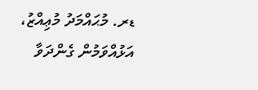ޑރ. މުޙައްމަދު މުޢިއްޒު، އަޅުއްވަމުން ގެންދަވާ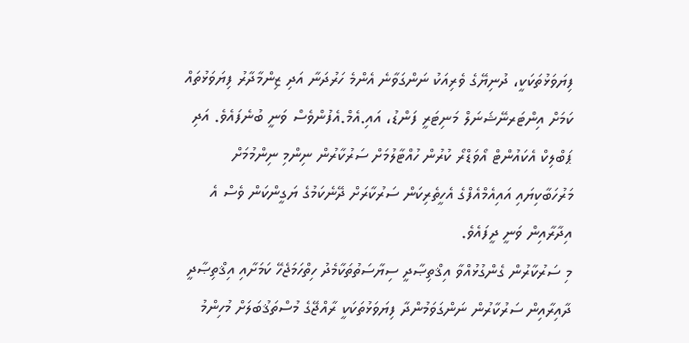ފިޔަވަޅުތަކަކީ، ދުނިޔޭގެ ވެރިއަކު ނަންގަވާނެ އެންމެ ހަރުދަނާ އަދި ޒިންމާދާރު ފިޔަވަޅުތައް ކަމަށް އިންޓަރނޭޝަނަލް މަނިޓަރީ ފަންޑު، އައި.އެމް.އެފުންވެސް ވަނީ ބުނެފައެވެ. އަދި ޕަބްލިކް އެކައުންޓް އޯވަޑްރޯ ކުރުން ހުއްޓާލުމަށް ސަރުކާރުން ނިންމި ނިންމުމަށް މަރުހަބާކިޔައި އައިއެމްއެފްގެ އެހީތެރިކަން ސަރުކާރަށް ދޭނެކަމުގެ ޔަގީންކަން ވެސް އެ އިދާރާއިން ވަނީ ދީފައެވެ.
މި ސަރުކާރުން ގެންގުޅުއްވާ އިޤްތިޞާދީ ސިޔާސަތުތަކާމެދު ހިތްހަމަޖެހޭ ކަމަށާއި އިޤްތިޞާދީ ދާއިރާއިން ސަރުކާރުން ނަންގަވަމުންދާ ފިޔަވަޅުތަކަކީ ރާއްޖޭގެ މުސްތަޤުބަލަށް މުހިންމު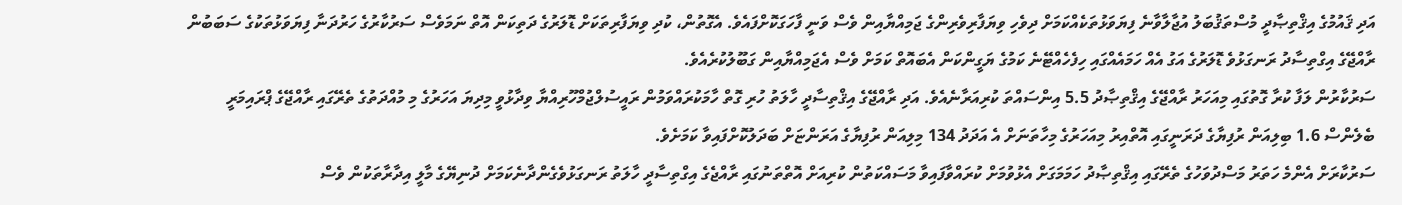އަދި ޤައުމުގެ އިޤްތިޞާދީ މުސްތަޤުބަލު އުޖާލާވާނެ ފިޔަވަޅުތަކެއްކަމަށް ދިވެހި ވިޔަފާރިވެރިންގެ ޖަމިއްޔާއިން ވެސް ވަނީ ފާހަގަކޮށްފައެވެ. އެގޮތުން، ކުދި ވިޔަފާރިތަކަށް ޑޮލަރުގެ ދަތިކަން އޮތް ނަމަވެސް ސަރުކާރުގެ ހަރުދަނާ ފިޔަވަޅުތަކުގެ ސަބަބުން ރާއްޖޭގެ އިގްތިސާދު ރަނގަޅުވެ ޑޮލަރުގެ އަގު އެއް ހަމައެއްގައި ހިފެހެއްޓޭނެ ކަމުގެ ޔަގީންކަން އެބައޮތް ކަމަށް ވެސް އެޖަމިއްޔާއިން ގަބޫލުކުރެއެވެ.
ސަރުކާރުން ލަފާ ކުރާ ގޮތުގައި މިއަހަރު ރާއްޖޭގެ އިޤްތިޞާދު 5.5 އިންސައްތަ ކުރިއަރާނެއެވެ. އަދި ރާއްޖޭގެ އިޤްތިސާދީ ހާލަތު ހުރި ގޮތް ހާމަކުރައްވަމުން ރައީސުލްޖުމްހޫރިއްޔާ ވިދާޅުވީ މިދިޔަ އަހަރުގެ މި މުއްދަތުގެ ތެރޭގައި ރާއްޖޭގެ ޕްރައިމަރީ ބެލެންސް 1.6 ބިލިއަން ރުފިޔާގެ ދަރަނީގައި އޮތްއިރު މިއަހަރުގެ މިހާތަނަށް އެ އަދަދު 134 މިލިއަން ރުފިޔާގެ އަރަންޏަށް ބަދަލުކޮށްފައިވާ ކަމަށެވެ.
ސަރުކާރަށް އެންމެ ހަތަރު މަސްދުވަހުގެ ތެރޭގައި އިޤްތިޞާދު ހަމަމަގަށް އެޅުވުމަށް ކުރައްވާފައިވާ މަސައްކަތުން ކުރިއަށް އޮތްތަނުގައި ރާއްޖެގެ އިގްތިސާދީ ހާލަތު ރަނގަޅުވެގެންދާނެކަމަށް ދުނިޔޭގެ މާލީ އިދާރާތަކުން ވެސް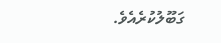ގަބޫލުކުރެއެވެ.